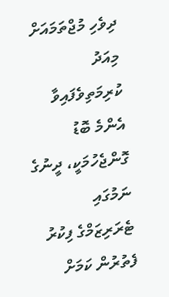ދިވެހި މުޖްތަމައަށް މިއަދު ކުރިމަތިވެފައިވާ އެންމެ ބޮޑު ގޮންޖެހުމަކީ، ދީނުގެ ނަމުގައި ޓެރަރިޒަމްގެ ފިކުރު ފެތުރުން ކަމަށް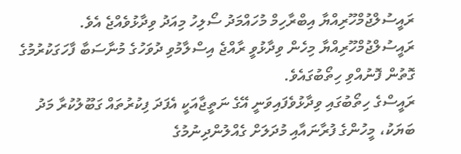ރައީސުލްޖުމްހޫރިއްޔާ އިބްރާހިމް މުހައްމަދު ސޯލިހު މިއަދު ވިދާޅުވެއްޖެ އެވެ.
ރައީސުލްޖުމްހޫރިއްޔާ މިހެން ވިދާޅުވީ ރާއްޖެ އިސްލާމުވި ދުވަހުގެ މުނާސަބާ ފާހަގަކުރުމުގެ ގޮތުން ފޮނުއްވި ހިތޯބުގައެވެ.
ރައީސްގެ ހިތޯބުގައި ވިދާޅުވެފައިވަނީ އޭގެ ނަތީޖާއަކީ އެފަދަ ފިކުރުތައް ގަބޫލުކުރާ މަދު ބަޔަކު، މީހުންގެ ފުރާނައާއި މުދަލަށް ގެއްލުންދިނުމުގެ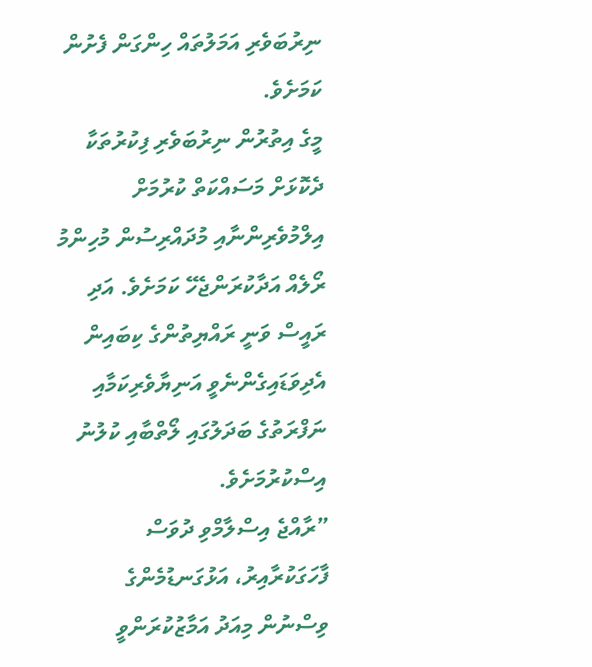ނިރުބަވެރި އަމަލުތައް ހިންގަން ފެށުން ކަމަށެވެ.
މީގެ އިތުރުން ނިރުބަވެރި ފިކުރުތަކާ ދެކޮޅަށް މަސައްކަތް ކުރުމަށް އިލްމުވެރިންނާއި މުދައްރިސުން މުހިންމު ރޯލެއް އަދާކުރަންޖެހޭ ކަމަށެވެ. އަދި ރައީސް ވަނީ ރައްޔިތުންގެ ކިބައިން އެދިވަޑައިގެންނެވީ އަނިޔާވެރިކަމާއި ނަފްރަތުގެ ބަދަލުގައި ލޯތްބާއި ކުލުނު އިސްކުރުމަށެވެ.
”ރާއްޖެ އިސްލާމްވި ދުވަސް ފާހަގަކުރާއިރު، އަޅުގަނޑުމެންގެ ވިސްނުން މިއަދު އަމާޒުކުރަންވީ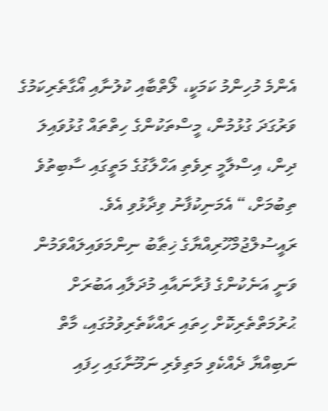އެންމެ މުހިންމު ކަމަކީ، ލޯތްބާއި ކުލުނާއި އޯގާތެރިކަމުގެ ވަރުގަދަ ގުޅުމުން، މީސްތަކުންގެ ހިތްތައް ގުޅުވައިލަ ދިން، އިސްލާމީ ރިވެތި އަހްލާގުގެ މަތީގައި ސާބިތުވެ ތިބުމަށް،“ އެމަނިކުފާނު ވިދާޅުވި އެވެ.
ރައީސުލްޖުމްހޫރިއްޔާގެ ޚިޠާބު ނިންމަވައިލައްވަމުން ވަނީ އަނެކުންގެ ފުރާނައާއި މުދަލާއި އަބުރަށް ޙުރުމަތްތެރިކޮށް ހިތައި ރައްކާތެރިވުމުގައި، މާތް ނަބިއްޔާ ދެއްކެވި މަތިވެރި ނަމޫނާގައި ހިފައި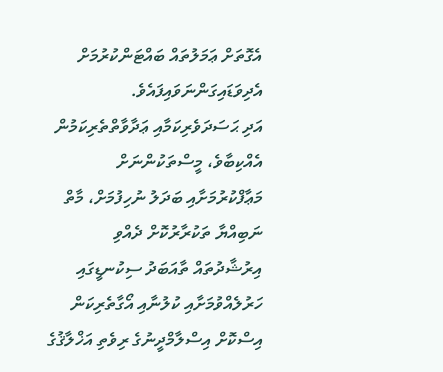އެގޮތަށް ޢަމަލުތައް ބައްޓަންކުރުމަށް އެދިވަޑައިގަންނަވައިފައެވެ.
އަދި ޙަސަދަވެރިކަމާއި ޢަދާވާތްތެރިކަމުން އެއްކިބާވެ، މީސްތަކުންނަށް މަޢާފްކުރުމަށާއި ބަދަލު ނުހިފުމަށް، މާތް ނަބިއްޔާ ތަކުރާރުކޮށް ދެއްވި އިރުޝާދުތައް ތާއަބަދު ސިކުނޑީގައި ހަރުލެއްވުމަށާއި ކުލުނާއި އޯގާތެރިކަން އިސްކޮށް އިސްލާމްދީނުގެ ރިވެތި އަޚްލާޤުގެ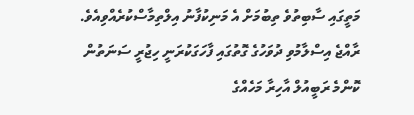މަތީގައި ސާބިތުވެ ތިބުމަށް އެ މަނިކުފާނު އިލްތިމާސްކުރެއްވިއެވެ.
ރާއްޖެ އިސްލާމުވި ދުވަހުގެ ގޮތުގައި ފާހަގަކުރަނީ ހިޖުރީ ސަނަތުން ކޮންމެ ރަބީއުލް އާހިރާ މަހެއްގެ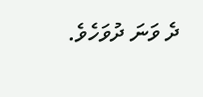ދެ ވަނަ ދުވަހެވެ.